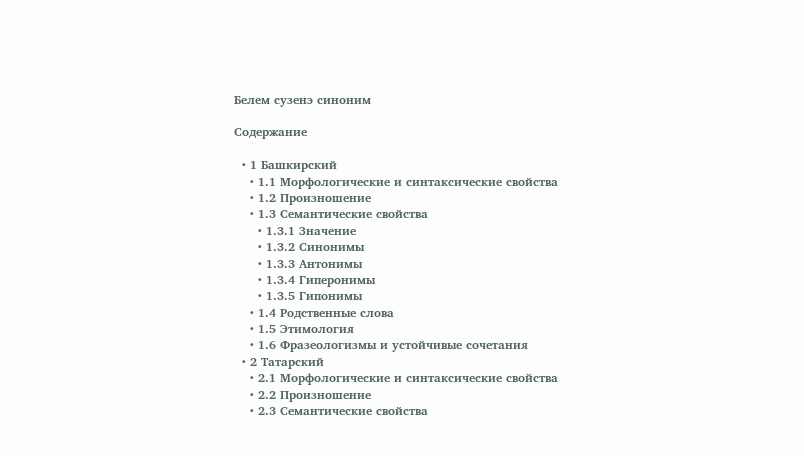Белем сузенэ синоним

Содержание

  • 1 Башкирский
    • 1.1 Морфологические и синтаксические свойства
    • 1.2 Произношение
    • 1.3 Семантические свойства
      • 1.3.1 Значение
      • 1.3.2 Синонимы
      • 1.3.3 Антонимы
      • 1.3.4 Гиперонимы
      • 1.3.5 Гипонимы
    • 1.4 Родственные слова
    • 1.5 Этимология
    • 1.6 Фразеологизмы и устойчивые сочетания
  • 2 Татарский
    • 2.1 Морфологические и синтаксические свойства
    • 2.2 Произношение
    • 2.3 Семантические свойства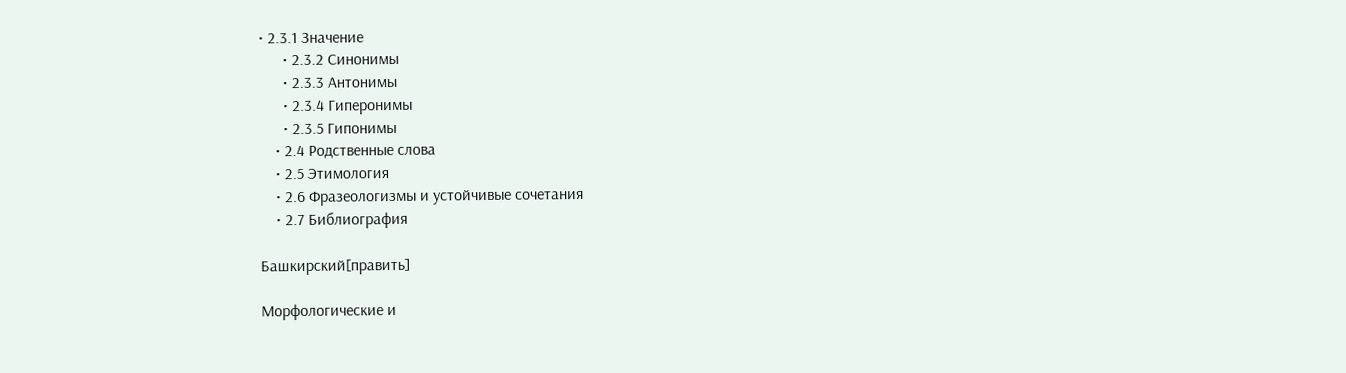• 2.3.1 Значение
      • 2.3.2 Синонимы
      • 2.3.3 Антонимы
      • 2.3.4 Гиперонимы
      • 2.3.5 Гипонимы
    • 2.4 Родственные слова
    • 2.5 Этимология
    • 2.6 Фразеологизмы и устойчивые сочетания
    • 2.7 Библиография

Башкирский[править]

Морфологические и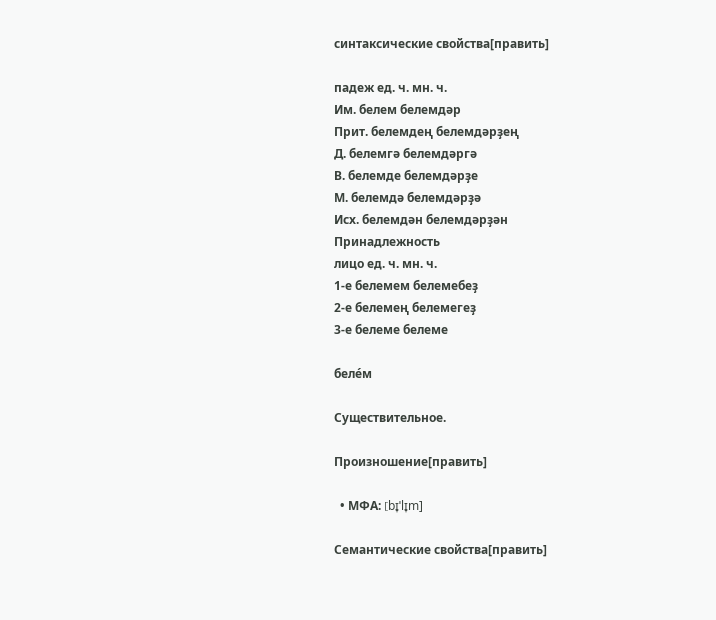синтаксические свойства[править]

падеж ед. ч. мн. ч.
Им. белем белемдәр
Прит. белемдең белемдәрҙең
Д. белемгә белемдәргә
В. белемде белемдәрҙе
М. белемдә белемдәрҙә
Исх. белемдән белемдәрҙән
Принадлежность
лицо ед. ч. мн. ч.
1-е белемем белемебеҙ
2-е белемең белемегеҙ
3-е белеме белеме

беле́м

Существительное.

Произношение[править]

  • МФА: [bɪ̞ˈlɪ̞m]

Семантические свойства[править]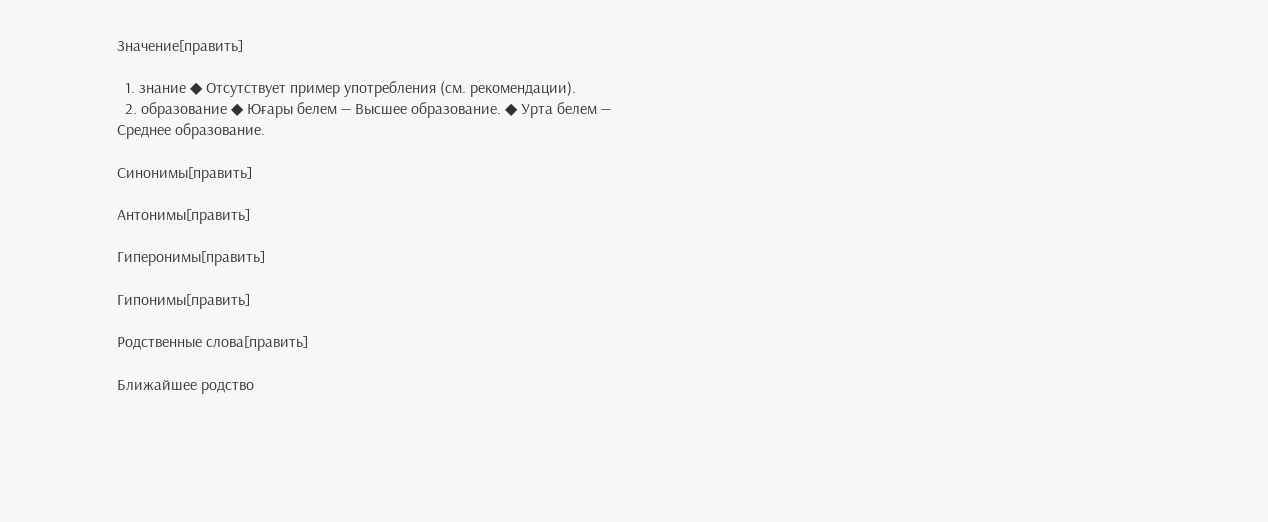Значение[править]

  1. знание ◆ Отсутствует пример употребления (см. рекомендации).
  2. образование ◆ Юғары белем — Высшее образование. ◆ Урта белем — Среднее образование.

Синонимы[править]

Антонимы[править]

Гиперонимы[править]

Гипонимы[править]

Родственные слова[править]

Ближайшее родство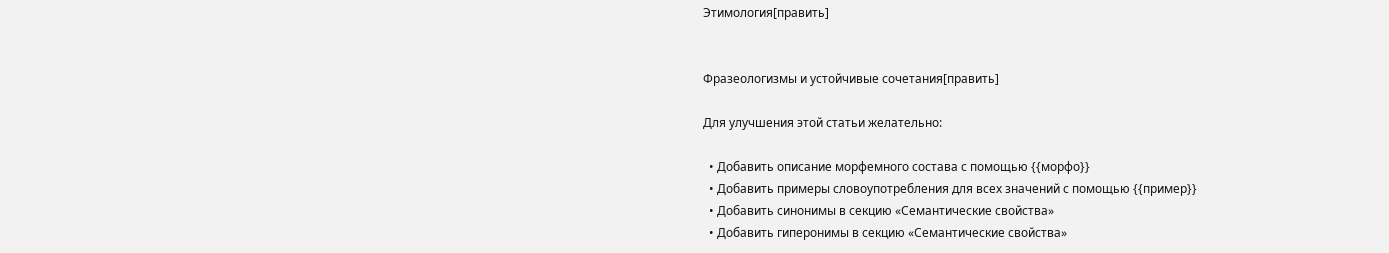Этимология[править]


Фразеологизмы и устойчивые сочетания[править]

Для улучшения этой статьи желательно:

  • Добавить описание морфемного состава с помощью {{морфо}}
  • Добавить примеры словоупотребления для всех значений с помощью {{пример}}
  • Добавить синонимы в секцию «Семантические свойства»
  • Добавить гиперонимы в секцию «Семантические свойства»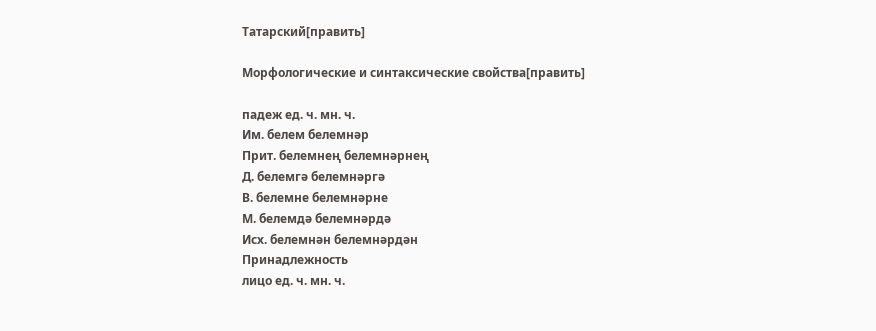Татарский[править]

Морфологические и синтаксические свойства[править]

падеж ед. ч. мн. ч.
Им. белем белемнәр
Прит. белемнең белемнәрнең
Д. белемгә белемнәргә
В. белемне белемнәрне
М. белемдә белемнәрдә
Исх. белемнән белемнәрдән
Принадлежность
лицо ед. ч. мн. ч.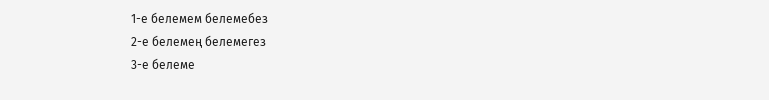1-е белемем белемебез
2-е белемең белемегез
3-е белеме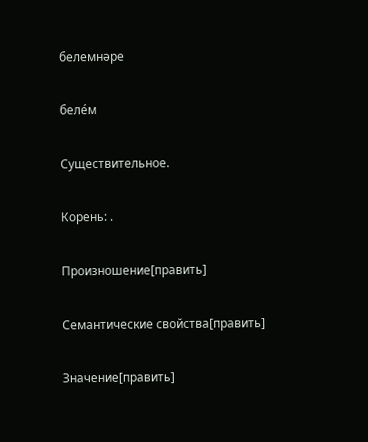белемнәре

беле́м

Существительное.

Корень: .

Произношение[править]

Семантические свойства[править]

Значение[править]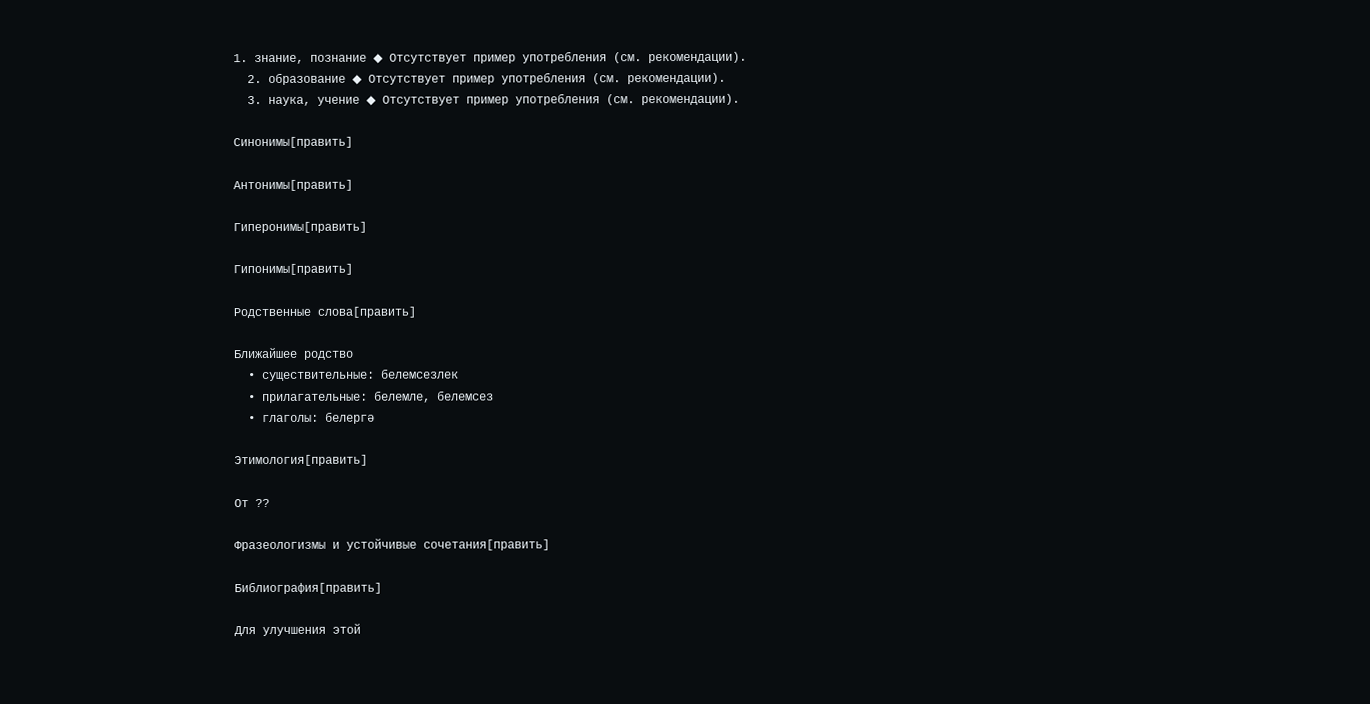1. знание, познание ◆ Отсутствует пример употребления (см. рекомендации).
  2. образование ◆ Отсутствует пример употребления (см. рекомендации).
  3. наука, учение ◆ Отсутствует пример употребления (см. рекомендации).

Синонимы[править]

Антонимы[править]

Гиперонимы[править]

Гипонимы[править]

Родственные слова[править]

Ближайшее родство
  • существительные: белемсезлек
  • прилагательные: белемле, белемсез
  • глаголы: белергә

Этимология[править]

От ??

Фразеологизмы и устойчивые сочетания[править]

Библиография[править]

Для улучшения этой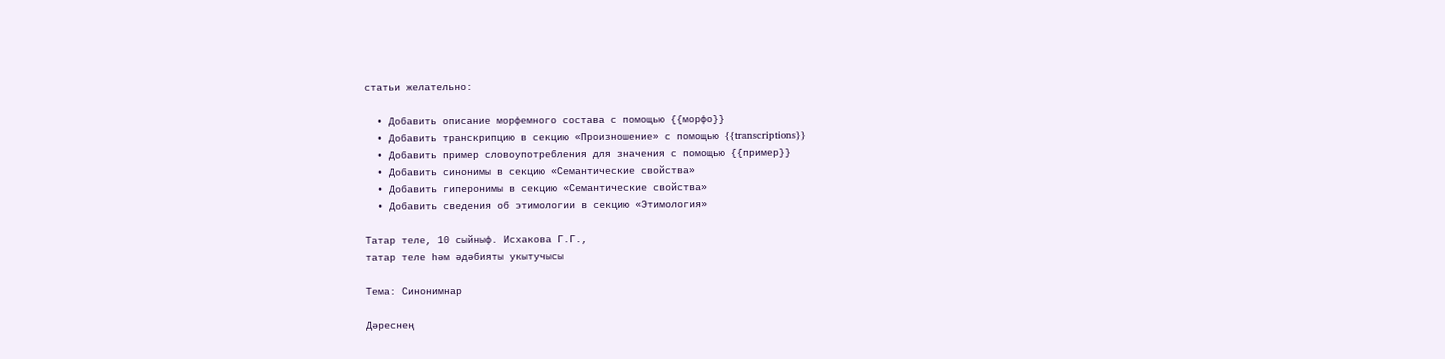статьи желательно:

  • Добавить описание морфемного состава с помощью {{морфо}}
  • Добавить транскрипцию в секцию «Произношение» с помощью {{transcriptions}}
  • Добавить пример словоупотребления для значения с помощью {{пример}}
  • Добавить синонимы в секцию «Семантические свойства»
  • Добавить гиперонимы в секцию «Семантические свойства»
  • Добавить сведения об этимологии в секцию «Этимология»

Татар теле, 10 сыйныф. Исхакова Г.Г.,
татар теле һәм әдәбияты укытучысы

Тема: Синонимнар

Дәреснең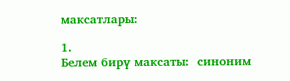максатлары:

1.
Белем бирү максаты:  синоним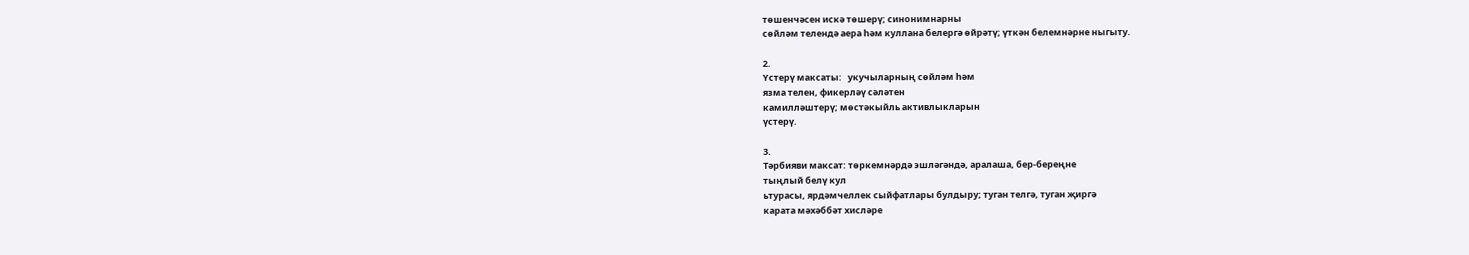төшенчәсен искә төшерү; синонимнарны
сөйләм телендә аера һәм куллана белергә өйрәтү; үткән белемнәрне ныгыту.

2.
Үстерү максаты:   укучыларның сөйләм һәм
язма телен, фикерләү сәләтен
камилләштерү; мөстәкыйль активлыкларын
үстерү.

3.
Тәрбияви максат: төркемнәрдә эшләгәндә, аралаша, бер-береңне
тыңлый белү кул
ьтурасы, ярдәмчеллек сыйфатлары булдыру; туган телгә, туган җиргә
карата мәхәббәт хисләре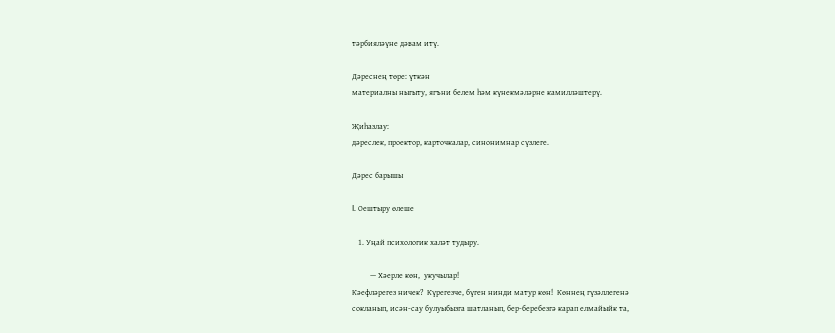тәрбияләүне дәвам итү.

Дәреснең төре: үткән
материалны ныгыту, ягъни белем һәм күнекмәләрне камилләштерү.

Җиһазлау:
дәреслек, проектор, карточкалар, синонимнар сүзлеге.

Дәрес барышы

I. Оештыру өлеше

   1. Уңай психологик халәт тудыру.

         — Хәерле көн,  укучылар!
Кәефләрегез ничек?  Күрегезче, бүген нинди матур көн!  Көннең гүзәллегенә
сокланып, исән-сау булуыбызга шатланып, бер-беребезгә карап елмайыйк та,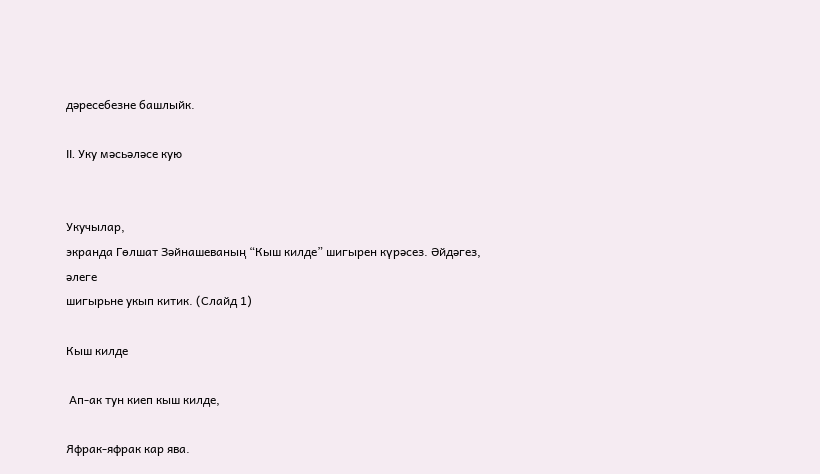дәресебезне башлыйк.

II. Уку мәсьәләсе кую


Укучылар,
экранда Гөлшат Зәйнашеваның “Кыш килде” шигырен күрәсез. Әйдәгез, әлеге
шигырьне укып китик. (Слайд 1)

Кыш килде

 Ап-ак тун киеп кыш килде,

Яфрак-яфрак кар ява.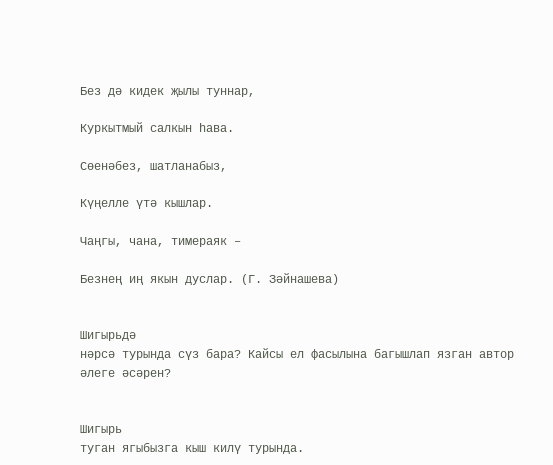Без дә кидек җылы туннар,

Куркытмый салкын һава.

Сөенәбез, шатланабыз,

Күңелле үтә кышлар.

Чаңгы, чана, тимераяк –

Безнең иң якын дуслар. (Г. Зәйнашева)


Шигырьдә
нәрсә турында сүз бара? Кайсы ел фасылына багышлап язган автор әлеге әсәрен?


Шигырь
туган ягыбызга кыш килү турында.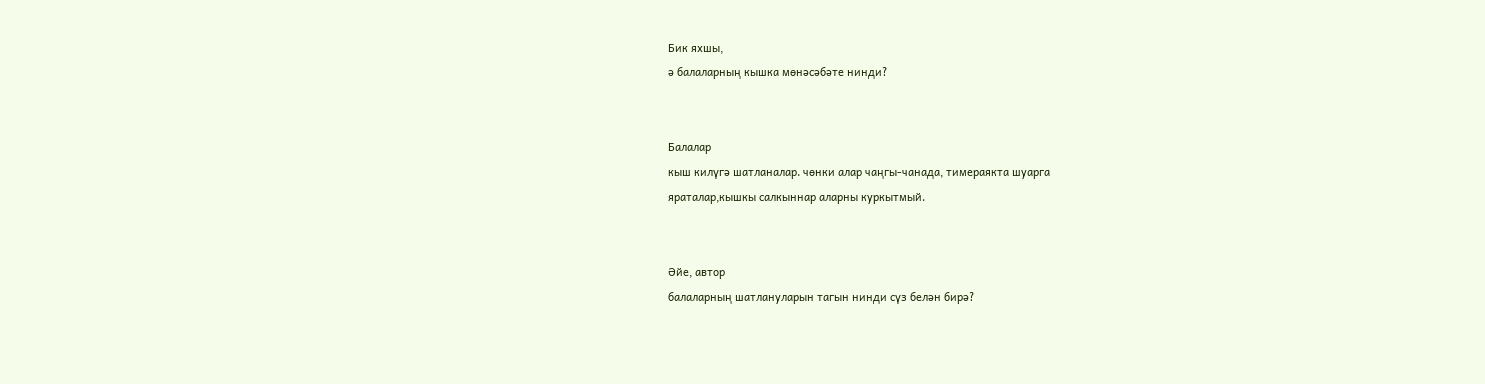Бик яхшы,
ә балаларның кышка мөнәсәбәте нинди?


Балалар
кыш килүгә шатланалар. чөнки алар чаңгы-чанада, тимераякта шуарга
яраталар,кышкы салкыннар аларны куркытмый.


Әйе, автор
балаларның шатлануларын тагын нинди сүз белән бирә?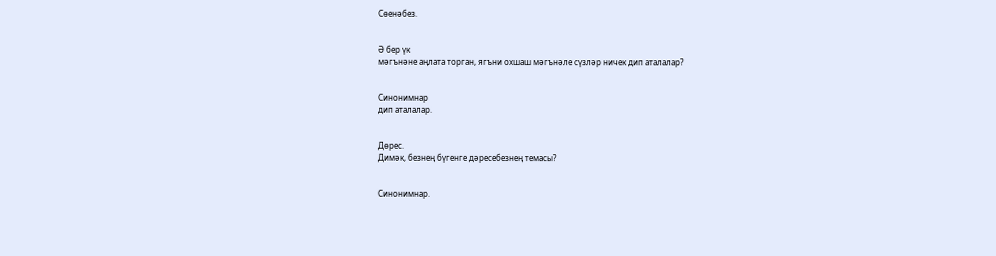Сөенәбез.


Ә бер үк
мәгънәне аңлата торган, ягъни охшаш мәгънәле сүзләр ничек дип аталалар?


Синонимнар
дип аталалар.


Дөрес.
Димәк, безнең бүгенге дәресебезнең темасы?


Синонимнар.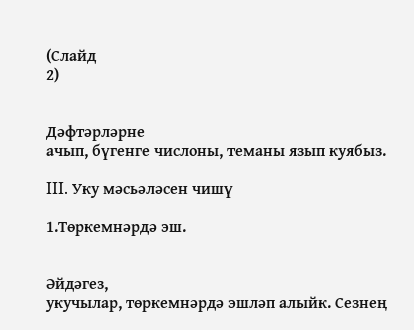(Слайд
2)


Дәфтәрләрне
ачып, бүгенге числоны, теманы язып куябыз.

III. Уку мәсьәләсен чишү

1.Төркемнәрдә эш.


Әйдәгез,
укучылар, төркемнәрдә эшләп алыйк. Сезнең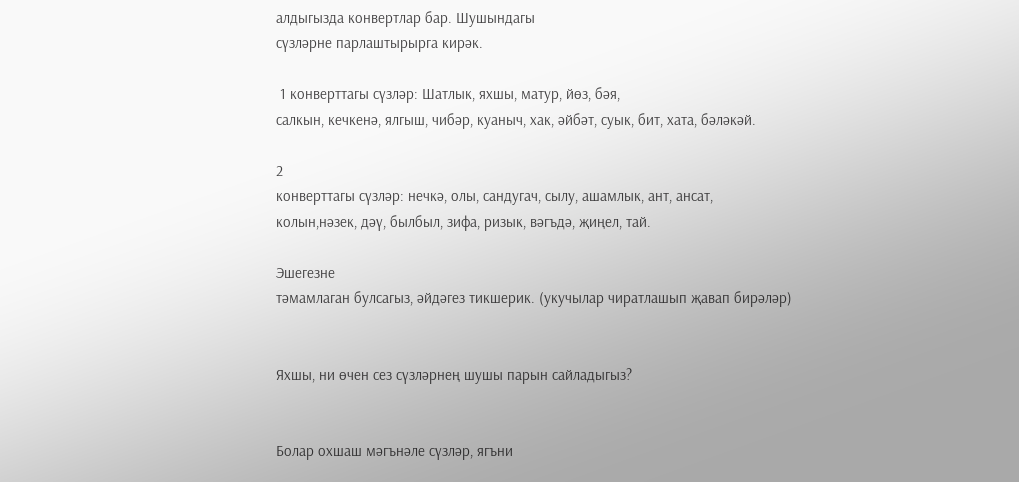алдыгызда конвертлар бар. Шушындагы
сүзләрне парлаштырырга кирәк.

 1 конверттагы сүзләр: Шатлык, яхшы, матур, йөз, бәя,
салкын, кечкенә, ялгыш, чибәр, куаныч, хак, әйбәт, суык, бит, хата, бәләкәй.

2
конверттагы сүзләр: нечкә, олы, сандугач, сылу, ашамлык, ант, ансат,
колын,нәзек, дәү, былбыл, зифа, ризык, вәгъдә, җиңел, тай.

Эшегезне
тәмамлаган булсагыз, әйдәгез тикшерик. (укучылар чиратлашып җавап бирәләр)


Яхшы, ни өчен сез сүзләрнең шушы парын сайладыгыз?


Болар охшаш мәгънәле сүзләр, ягъни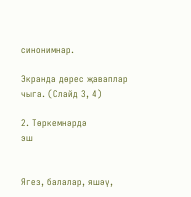синонимнар.

Экранда дөрес җаваплар чыга. (Слайд 3, 4)

2. Төркемнәрдә
эш


Ягез, балалар, яшәү,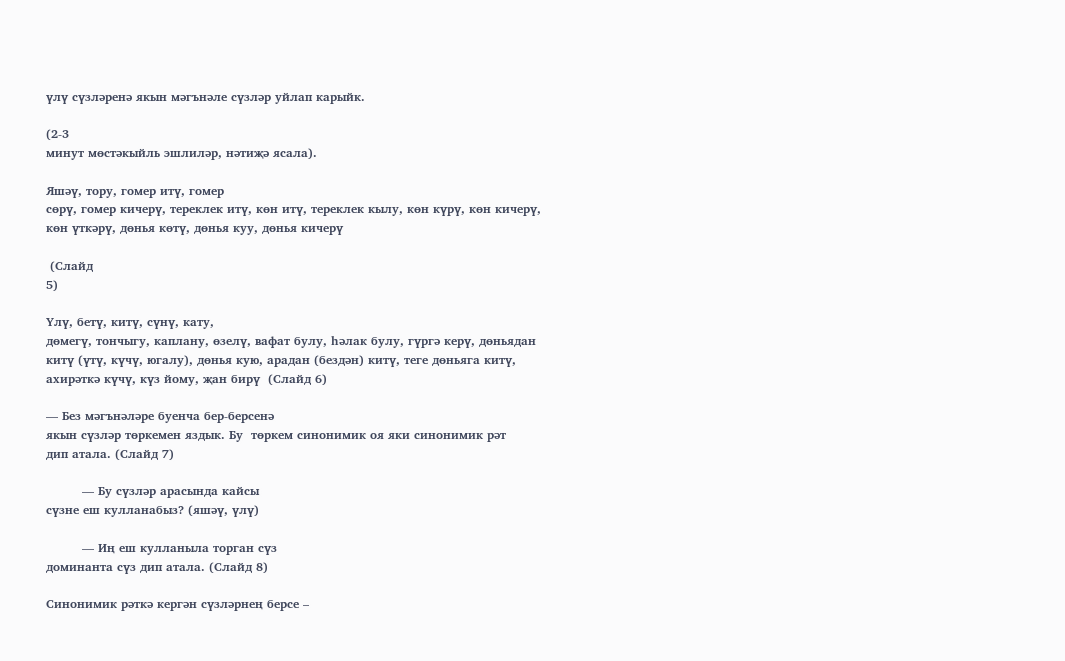үлү сүзләренә якын мәгънәле сүзләр уйлап карыйк.

(2-3
минут мөстәкыйль эшлиләр, нәтиҗә ясала).

Яшәү, тору, гомер итү, гомер
сөрү, гомер кичерү, тереклек итү, көн итү, тереклек кылу, көн күрү, көн кичерү,
көн үткәрү, дөнья көтү, дөнья куу, дөнья кичерү

 (Слайд
5)

Үлү, бетү, китү, сүнү, кату,
дөмегү, тончыгу, каплану, өзелү, вафат булу, һәлак булу, гүргә керү, дөньядан
китү (үтү, күчү, югалу), дөнья кую, арадан (бездән) китү, теге дөньяга китү,
ахирәткә күчү, күз йому, җан бирү  (Слайд 6)

— Без мәгънәләре буенча бер-берсенә
якын сүзләр төркемен яздык. Бу  төркем синонимик оя яки синонимик рәт
дип атала. (Слайд 7)

         — Бу сүзләр арасында кайсы
сүзне еш кулланабыз? (яшәү, үлү)

         — Иң еш кулланыла торган сүз
доминанта сүз дип атала. (Слайд 8)

Синонимик рәткә кергән сүзләрнең берсе –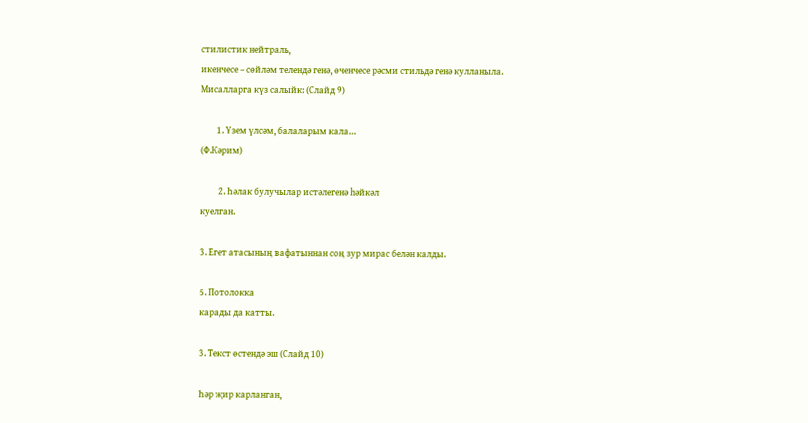стилистик нейтраль,
икенчесе – сөйләм телендә генә, өченчесе рәсми стильдә генә кулланыла.
Мисалларга күз салыйк: (Слайд 9)

        1. Үзем үлсәм, балаларым кала…
(Ф.Кәрим)

         2. Һәлак булучылар истәлегенә һәйкәл
куелган.

3. Егет атасының вафатыннан соң зур мирас белән калды.

5. Потолокка
карады да катты.

3. Текст өстендә эш (Слайд 10)

Һәр җир карланган,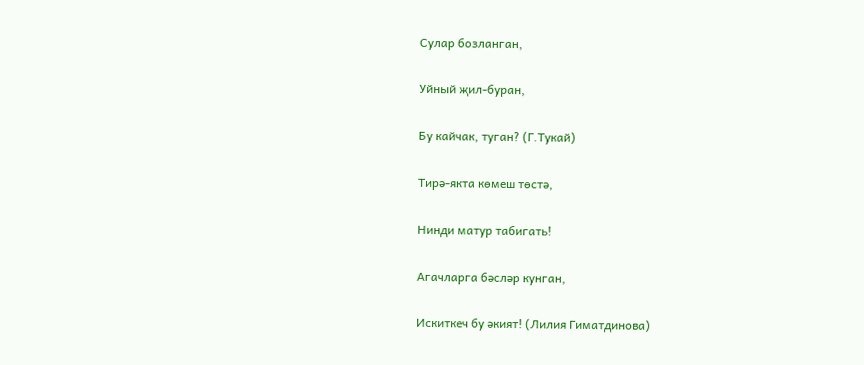Сулар бозланган,

Уйный җил-буран,

Бу кайчак, туган? (Г.Тукай)

Тирә-якта көмеш төстә,

Нинди матур табигать!

Агачларга бәсләр кунган,

Искиткеч бу әкият! (Лилия Гиматдинова)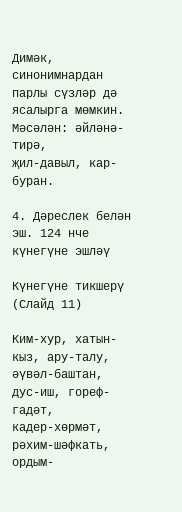Димәк, синонимнардан парлы сүзләр дә ясалырга мөмкин. Мәсәлән: әйләнә-тирә,
җил-давыл, кар-буран.

4. Дәреслек белән эш. 124 нче күнегүне эшләү

Күнегүне тикшерү (Слайд 11)

Ким-хур, хатын-кыз, ару-талу, әүвәл-баштан, дус-иш, гореф-гадәт,
кадер-хөрмәт, рәхим-шәфкать, ордым-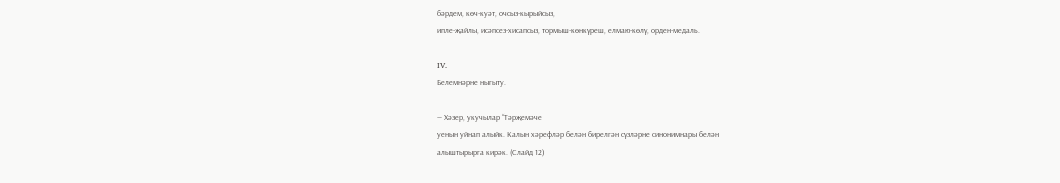бәрдем, көч-куәт, очсыз-кырыйсыз,
ипле-җайлы, исәпсез-хисапсыз, тормыш-көнкүреш, елмаю-көлү, орден-медаль.

IV.
Белемнәрне ныгыту.

— Хәзер, укучылар “Тәрҗемәче
уенын уйнап алыйк. Калын хәрефләр белән бирелгән сүзләрне синонимнары белән
алыштырырга кирәк. (Слайд 12)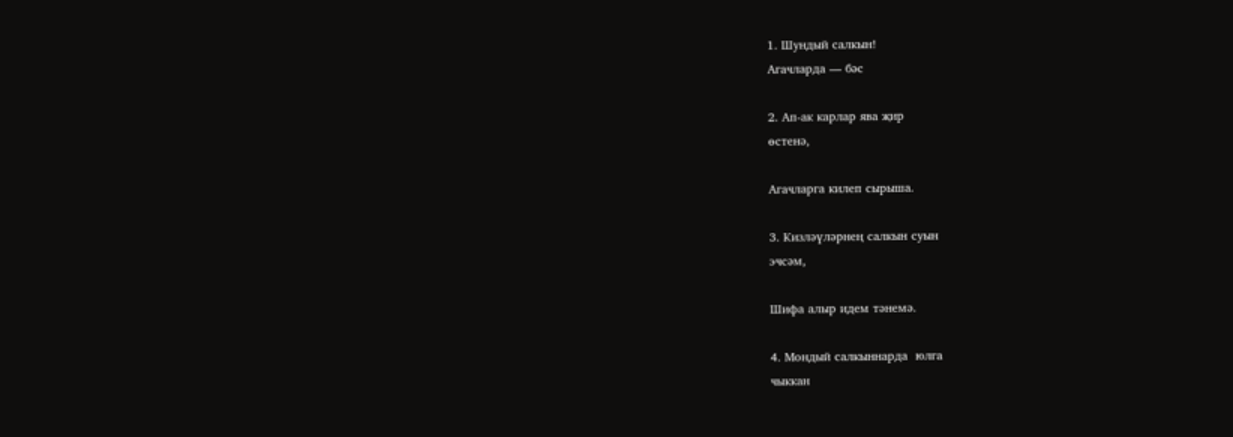1. Шундый салкын!
Агачларда — бәс

2. Ап-ак карлар ява җир
өстенә,

Агачларга килеп сырыша.

3. Кизләүләрнең салкын суын
эчсәм,

Шифа алыр идем тәнемә.

4. Мондый салкыннарда  юлга
чыккан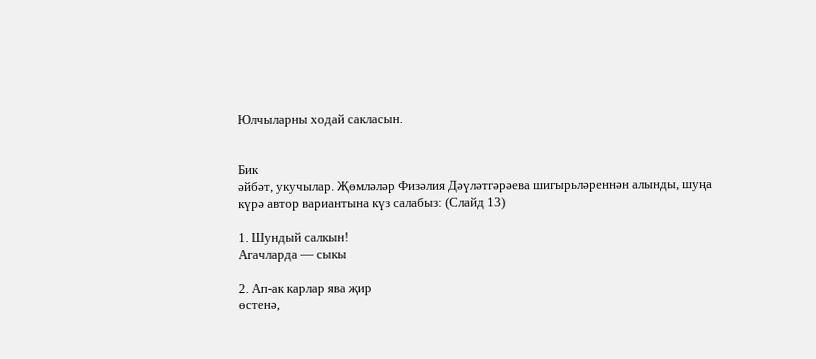Юлчыларны ходай сакласын.


Бик
әйбәт, укучылар. Җөмләләр Физәлия Дәүләтгәрәева шигырьләреннән алынды, шуңа
күрә автор вариантына күз салабыз: (Слайд 13)

1. Шундый салкын!
Агачларда — сыкы

2. Ап-ак карлар ява җир
өстенә,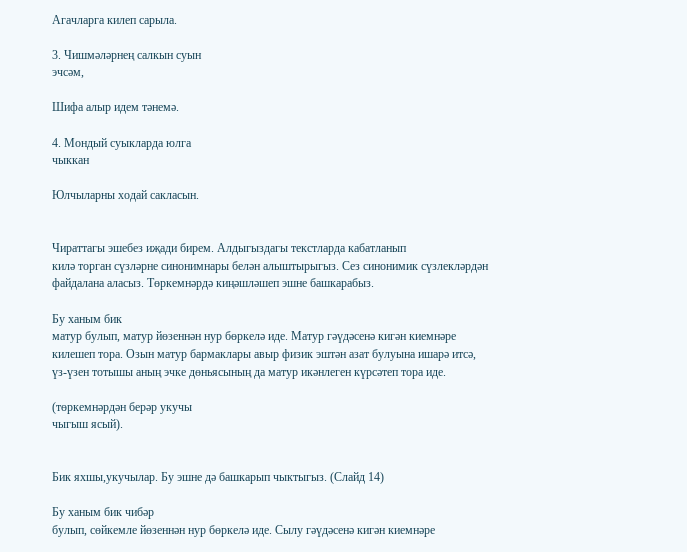Агачларга килеп сарыла.

3. Чишмәләрнең салкын суын
эчсәм,

Шифа алыр идем тәнемә.

4. Мондый суыкларда юлга
чыккан

Юлчыларны ходай сакласын.


Чираттагы эшебез иҗади бирем. Алдыгыздагы текстларда кабатланып
килә торган сүзләрне синонимнары белән алыштырыгыз. Сез синонимик сүзлекләрдән
файдалана аласыз. Төркемнәрдә киңәшләшеп эшне башкарабыз.

Бу ханым бик
матур булып, матур йөзеннән нур бөркелә иде. Матур гәүдәсенә кигән киемнәре
килешеп тора. Озын матур бармаклары авыр физик эштән азат булуына ишарә итсә,
үз-үзен тотышы аның эчке дөньясының да матур икәнлеген күрсәтеп тора иде.

(төркемнәрдән берәр укучы
чыгыш ясый).


Бик яхшы,укучылар. Бу эшне дә башкарып чыктыгыз. (Слайд 14)

Бу ханым бик чибәр
булып, сөйкемле йөзеннән нур бөркелә иде. Сылу гәүдәсенә кигән киемнәре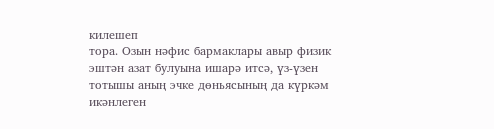килешеп
тора. Озын нәфис бармаклары авыр физик эштән азат булуына ишарә итсә, үз-үзен
тотышы аның эчке дөньясының да күркәм икәнлеген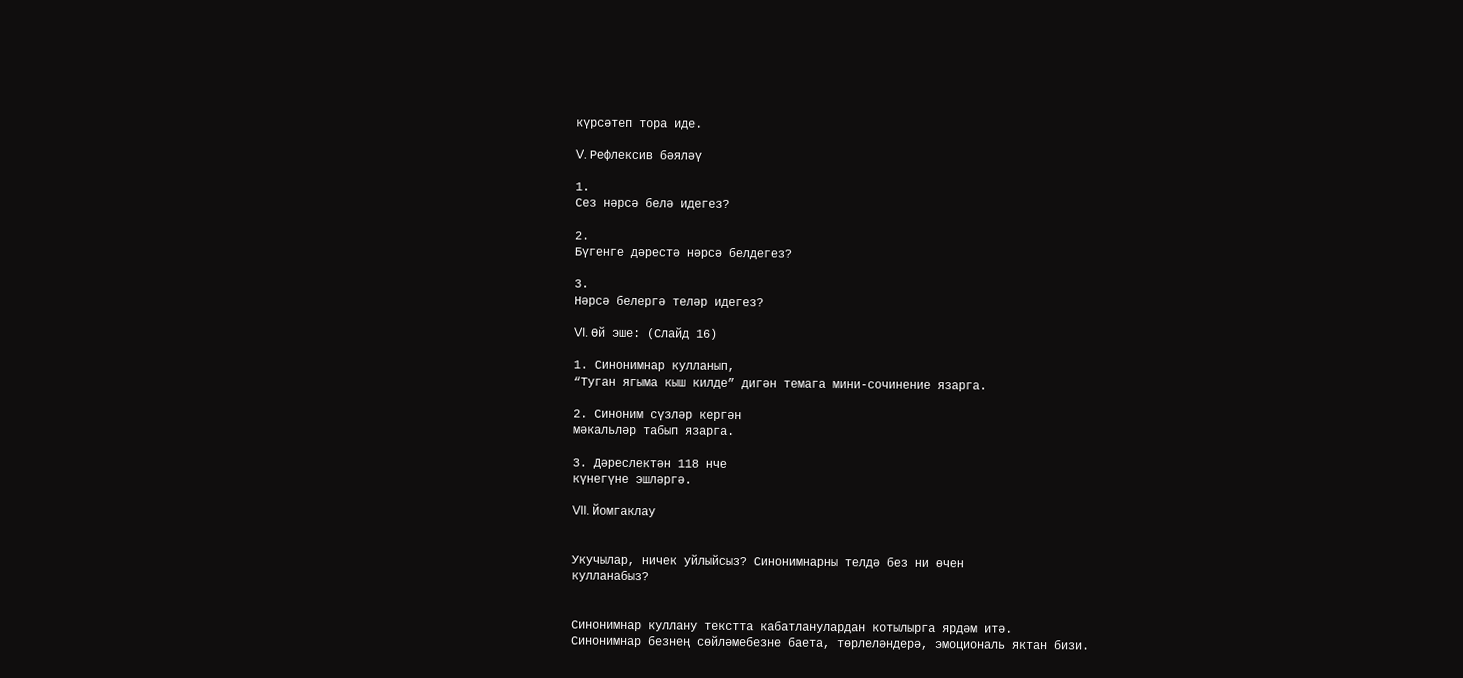күрсәтеп тора иде.

V. Рефлексив бәяләү

1.
Сез нәрсә белә идегез?

2.
Бүгенге дәрестә нәрсә белдегез?

3.
Нәрсә белергә теләр идегез?

VI. Өй эше: (Слайд 16)

1. Синонимнар кулланып,
“Туган ягыма кыш килде” дигән темага мини-сочинение язарга.

2. Синоним сүзләр кергән
мәкальләр табып язарга.

3. Дәреслектән 118 нче
күнегүне эшләргә.

VII. Йомгаклау


Укучылар, ничек уйлыйсыз? Синонимнарны телдә без ни өчен
кулланабыз?


Синонимнар куллану текстта кабатланулардан котылырга ярдәм итә.
Синонимнар безнең сөйләмебезне баета, төрлеләндерә, эмоциональ яктан бизи.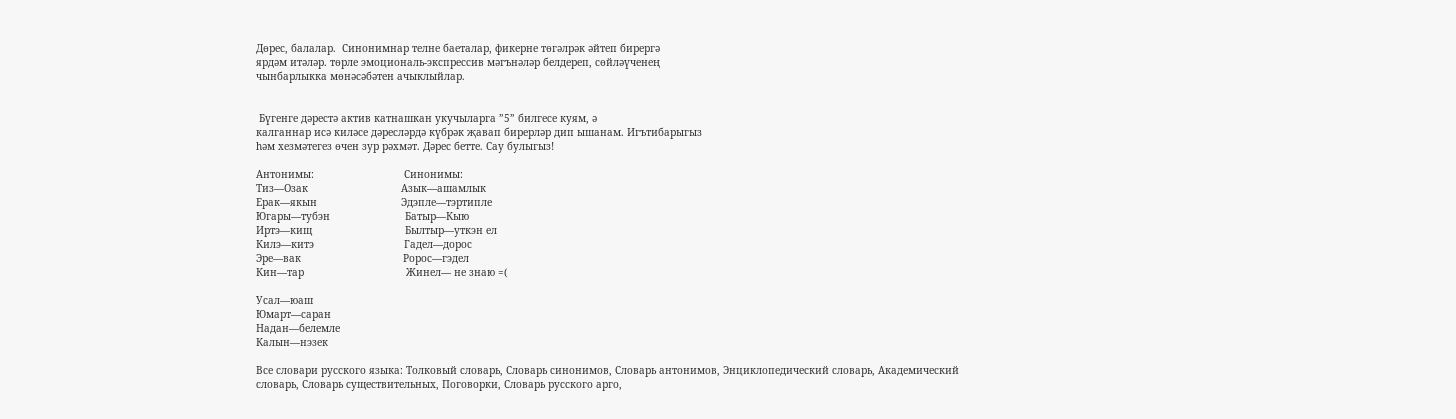Дөрес, балалар.  Синонимнар телне баеталар, фикерне төгәлрәк әйтеп бирергә
ярдәм итәләр. төрле эмоциональ-экспрессив мәгънәләр белдереп, сөйләүченең
чынбарлыкка мөнәсәбәтен ачыклыйлар.


 Бүгенге дәрестә актив катнашкан укучыларга ”5” билгесе куям, ә
калганнар исә киләсе дәресләрдә күбрәк җавап бирерләр дип ышанам. Игътибарыгыз
һәм хезмәтегез өчен зур рәхмәт. Дәрес бетте. Сау булыгыз!

Антонимы:                              Синонимы:
Тиз—Озак                               Азык—ашамлык
Ерак—якын                            Эдэпле—тэртипле
Югары—тубэн                         Батыр—Кыю
Иртэ—кищ                               Былтыр—уткэн ел
Килэ—китэ                              Гадел—дорос
Эре—вак                                  Ророс—гэдел
Кин—тар                                  Жинел— не знаю =(

Усал—юаш
Юмарт—саран
Надан—белемле
Калын—нэзек

Все словари русского языка: Толковый словарь, Словарь синонимов, Словарь антонимов, Энциклопедический словарь, Академический словарь, Словарь существительных, Поговорки, Словарь русского арго,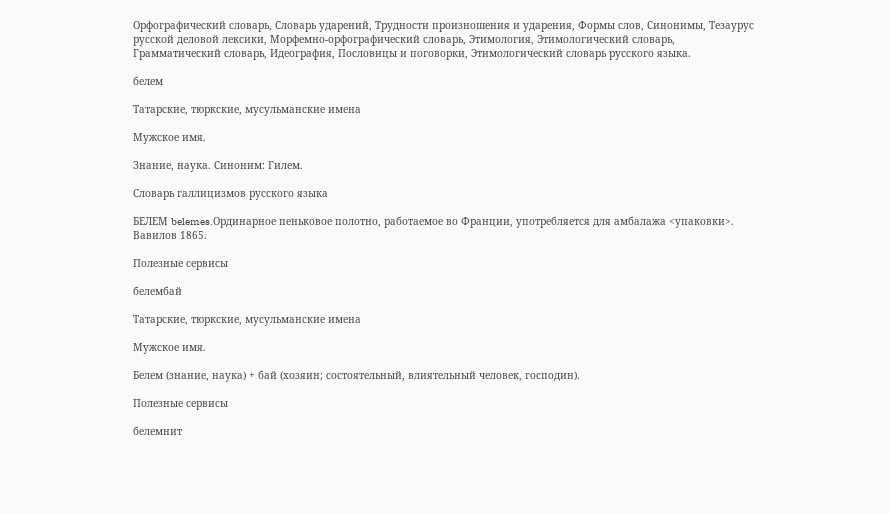Орфографический словарь, Словарь ударений, Трудности произношения и ударения, Формы слов, Синонимы, Тезаурус русской деловой лексики, Морфемно-орфографический словарь, Этимология, Этимологический словарь, Грамматический словарь, Идеография, Пословицы и поговорки, Этимологический словарь русского языка.

белем

Татарские, тюркские, мусульманские имена

Мужское имя.

Знание, наука. Синоним: Гилем.

Словарь галлицизмов русского языка

БЕЛЕМ belemes.Ординарное пеньковое полотно, работаемое во Франции, употребляется для амбалажа <упаковки>. Вавилов 1865.

Полезные сервисы

белембай

Татарские, тюркские, мусульманские имена

Мужское имя.

Белем (знание, наука) + бай (хозяин; состоятельный, влиятельный человек, господин).

Полезные сервисы

белемнит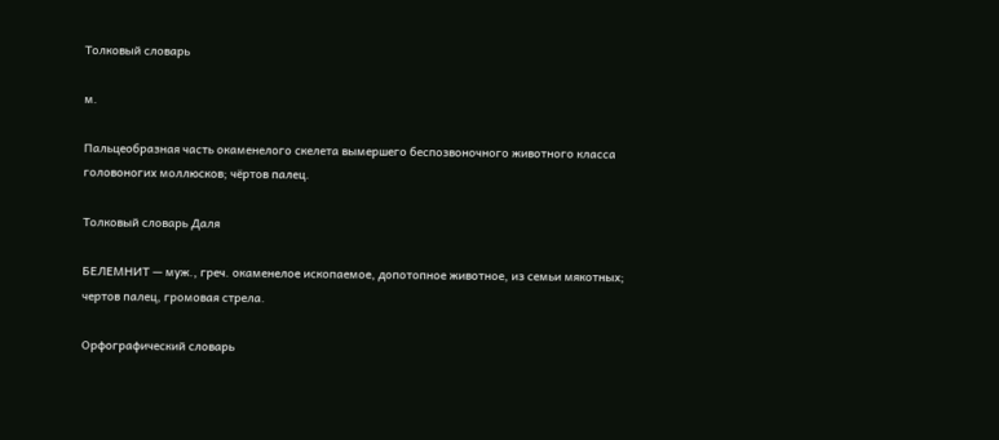Толковый словарь

м.

Пальцеобразная часть окаменелого скелета вымершего беспозвоночного животного класса головоногих моллюсков; чёртов палец.

Толковый словарь Даля

БЕЛЕМНИТ — муж., греч. окаменелое ископаемое, допотопное животное, из семьи мякотных; чертов палец, громовая стрела.

Орфографический словарь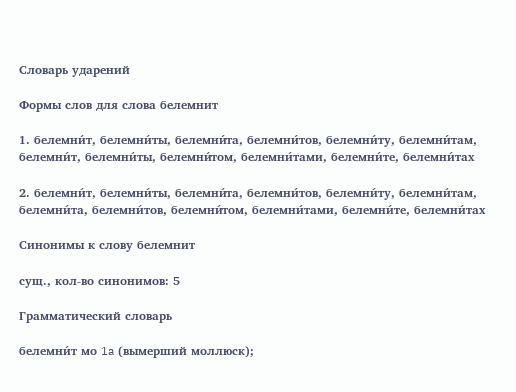Словарь ударений

Формы слов для слова белемнит

1. белемни́т, белемни́ты, белемни́та, белемни́тов, белемни́ту, белемни́там, белемни́т, белемни́ты, белемни́том, белемни́тами, белемни́те, белемни́тах

2. белемни́т, белемни́ты, белемни́та, белемни́тов, белемни́ту, белемни́там, белемни́та, белемни́тов, белемни́том, белемни́тами, белемни́те, белемни́тах

Синонимы к слову белемнит

сущ., кол-во синонимов: 5

Грамматический словарь

белемни́т мо 1a (вымерший моллюск);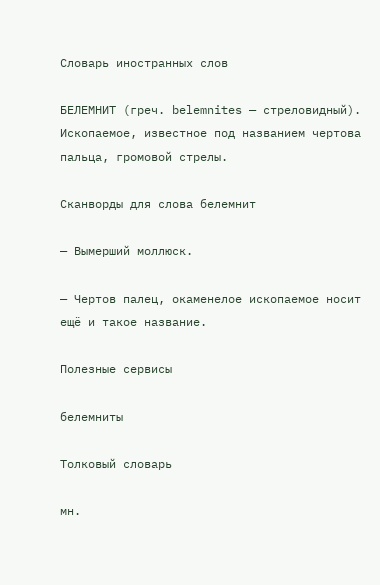Словарь иностранных слов

БЕЛЕМНИТ (греч. belemnites — стреловидный). Ископаемое, известное под названием чертова пальца, громовой стрелы.

Сканворды для слова белемнит

— Вымерший моллюск.

— Чертов палец, окаменелое ископаемое носит ещё и такое название.

Полезные сервисы

белемниты

Толковый словарь

мн.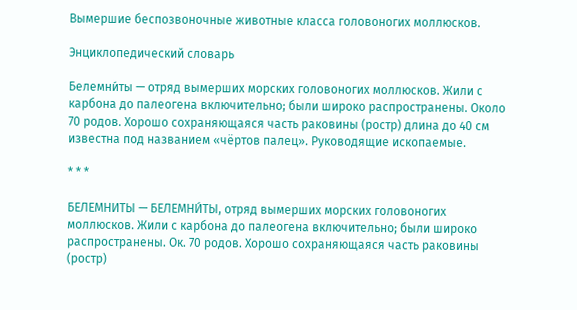Вымершие беспозвоночные животные класса головоногих моллюсков.

Энциклопедический словарь

Белемни́ты — отряд вымерших морских головоногих моллюсков. Жили с карбона до палеогена включительно; были широко распространены. Около 70 родов. Хорошо сохраняющаяся часть раковины (ростр) длина до 40 см известна под названием «чёртов палец». Руководящие ископаемые.

* * *

БЕЛЕМНИТЫ — БЕЛЕМНИ́ТЫ, отряд вымерших морских головоногих моллюсков. Жили с карбона до палеогена включительно; были широко распространены. Ок. 70 родов. Хорошо сохраняющаяся часть раковины (ростр)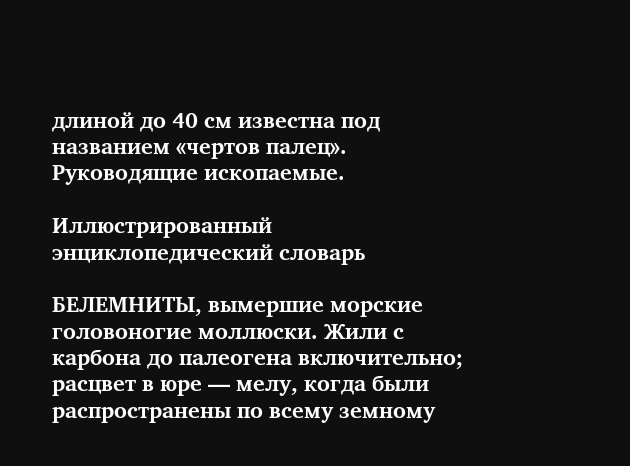длиной до 40 см известна под названием «чертов палец». Руководящие ископаемые.

Иллюстрированный энциклопедический словарь

БЕЛЕМНИТЫ, вымершие морские головоногие моллюски. Жили с карбона до палеогена включительно; расцвет в юре — мелу, когда были распространены по всему земному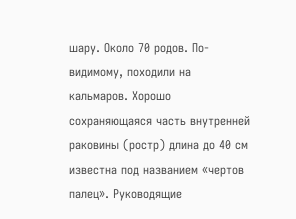шару. Около 70 родов. По-видимому, походили на кальмаров. Хорошо сохраняющаяся часть внутренней раковины (ростр) длина до 40 см известна под названием «чертов палец». Руководящие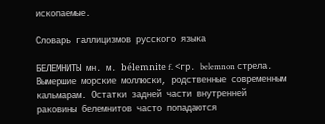ископаемые.

Словарь галлицизмов русского языка

БЕЛЕМНИТЫ мн. м. bélemnite f. <гр. belemnon стрела. Вымершие морские моллюски, родственные современным кальмарам. Остатки задней части внутренней раковины белемнитов часто попадаются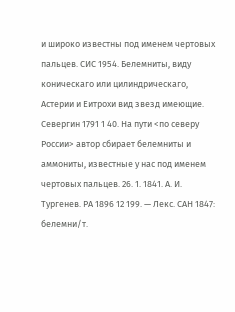и широко известны под именем чертовых пальцев. СИС 1954. Белемниты, виду коническаго или цилиндрическаго, Астерии и Еитрохи вид звезд имеющие. Севергин 1791 1 40. На пути <по северу России> автор сбирает белемниты и аммониты, известные у нас под именем чертовых пальцев. 26. 1. 1841. А. И. Тургенев. РА 1896 12 199. — Лекс. САН 1847: белемни/т.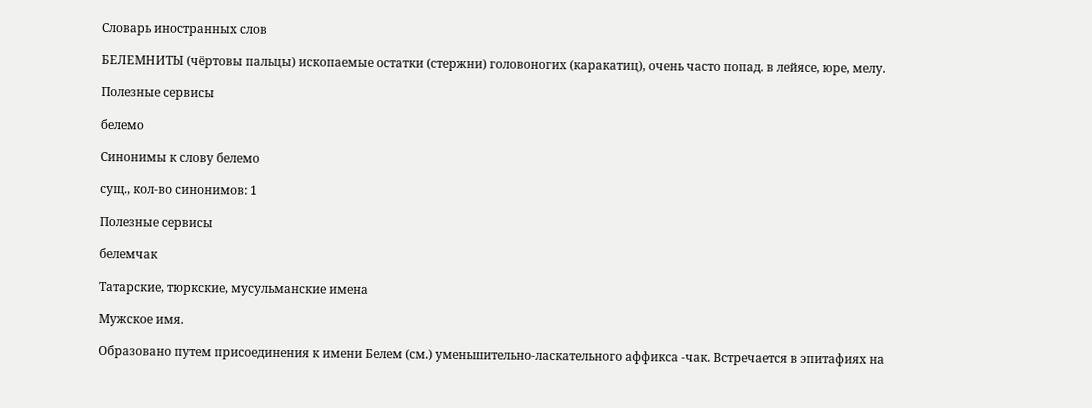Словарь иностранных слов

БЕЛЕМНИТЫ (чёртовы пальцы) ископаемые остатки (стержни) головоногих (каракатиц), очень часто попад. в лейясе, юре, мелу.

Полезные сервисы

белемо

Синонимы к слову белемо

сущ., кол-во синонимов: 1

Полезные сервисы

белемчак

Татарские, тюркские, мусульманские имена

Мужское имя.

Образовано путем присоединения к имени Белем (см.) уменьшительно-ласкательного аффикса -чак. Встречается в эпитафиях на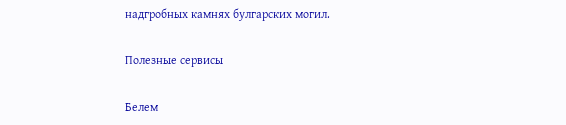надгробных камнях булгарских могил.

Полезные сервисы

Белем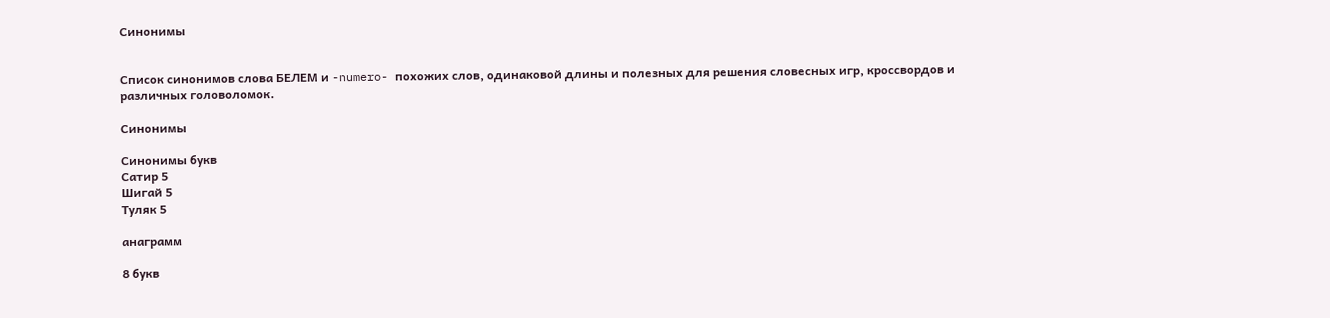Синонимы


Список синонимов слова БЕЛЕМ и -numero- похожих слов, одинаковой длины и полезных для решения словесных игр, кроссвордов и различных головоломок.

Синонимы

Синонимы букв
Сатир 5
Шигай 5
Туляк 5

анаграмм

8 букв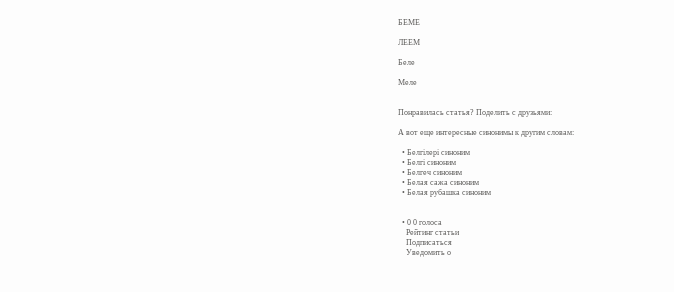БЕМЕ

ЛЕЕМ

Беле

Меле


Понравилась статья? Поделить с друзьями:

А вот еще интересные синонимы к другим словам:

  • Белгілері синоним
  • Белгі синоним
  • Белгеч синоним
  • Белая сажа синоним
  • Белая рубашка синоним


  • 0 0 голоса
    Рейтинг статьи
    Подписаться
    Уведомить о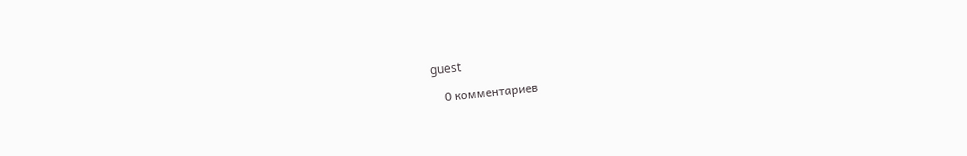guest

    0 комментариев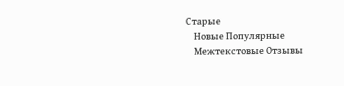Старые
    Новые Популярные
    Межтекстовые Отзывы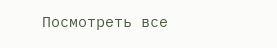Посмотреть все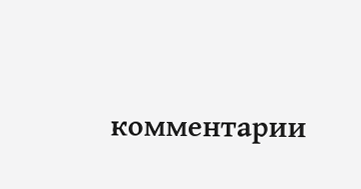комментарии